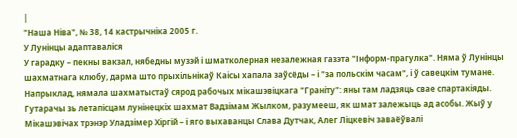|
"Наша Ніва", № 38, 14 кастрычніка 2005 г.
У Лунінцы адаптаваліся
У гарадку – пекны вакзал, нябедны музэй і шматколерная незалежная газэта "Інформ-прагулка". Няма ў Лунінцы шахматнага клюбу, дарма што прыхільнікаў Каісы хапала заўсёды – і "за польскім часам", і ў савецкім тумане. Напрыклад, нямала шахматыстаў сярод рабочых мікашэвіцкага "Граніту": яны там ладзяць свае спартакіяды.
Гутарачы зь летапісцам лунінецкіх шахмат Вадзімам Жылком, разумееш, як шмат залежыць ад асобы. Жыў у Мікашэвічах трэнэр Уладзімер Хіргій – і яго выхаванцы Слава Дутчак, Алег Ліцкевіч заваёўвалі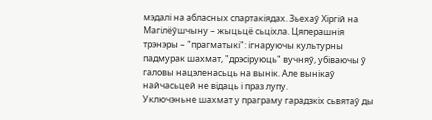мэдалі на абласных спартакіядах. Зьехаў Хіргій на Магілёўшчыну – жыцьцё сьціхла. Цяперашнія трэнэры – "прагматыкі": ігнаруючы культурны падмурак шахмат, "дрэсіруюць" вучняў, убіваючы ў галовы нацэленасьць на вынік. Але вынікаў найчасьцей не відаць і праз лупу.
Уключэньне шахмат у праграму гарадзкіх сьвятаў ды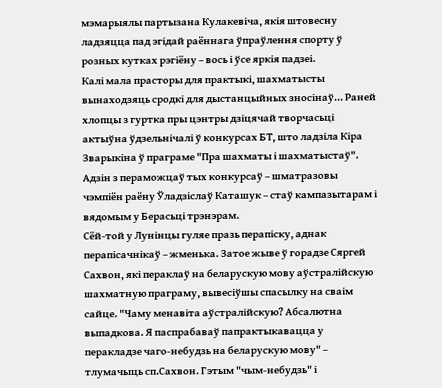мэмарыялы партызана Кулакевіча, якія штовесну ладзяцца пад эгідай раённага ўпраўлення спорту ў розных кутках рэгіёну – вось і ўсе яркія падзеі.
Калі мала прасторы для практыкі, шахматысты вынаходзяць сродкі для дыстанцыйных зносінаў… Раней хлопцы з гуртка пры цэнтры дзіцячай творчасьці актыўна ўдзельнічалі ў конкурсах БТ, што ладзіла Кіра Зварыкіна ў праграме "Пра шахматы і шахматыстаў". Адзін з пераможцаў тых конкурсаў – шматразовы чэмпіён раёну Ўладзіслаў Каташук – стаў кампазытарам і вядомым у Берасьці трэнэрам.
Сёй-той у Лунінцы гуляе празь перапіску, аднак перапісачнікаў – жменька. Затое жыве ў горадзе Сяргей Сахвон, які пераклаў на беларускую мову аўстралійскую шахматную праграму, вывесіўшы спасылку на сваім сайце. "Чаму менавіта аўстралійскую? Абсалютна выпадкова. Я паспрабаваў папрактыкавацца у перакладзе чаго-небудзь на беларускую мову" – тлумачыць сп.Сахвон. Гэтым "чым-небудзь" і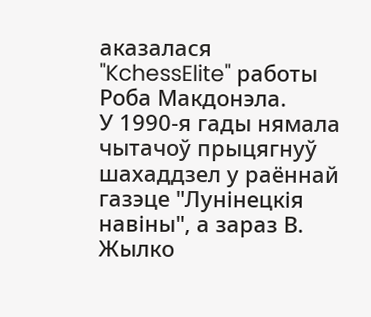аказалася "KchessElite" работы Роба Макдонэла.
У 1990-я гады нямала чытачоў прыцягнуў шахаддзел у раённай газэце "Лунінецкія навіны", а зараз В. Жылко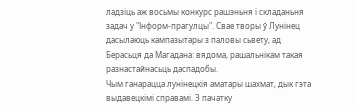ладзіць аж восьмы конкурс рашэньня і складаньня задач у "Інформ-прагулцы". Свае творы ў Лунінец дасылаюць кампазытары з паловы сьвету, ад Берасьця да Магадана: вядома, рашальнікам такая разнастайнасьць даспадобы.
Чым ганарацца лунінецкія аматары шахмат, дык гэта выдавецкімі справамі. З пачатку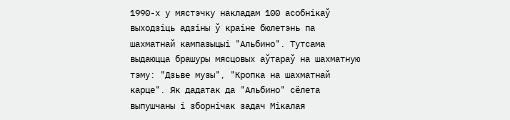1990-х у мястэчку накладам 100 асобнікаў выходзіць адзіны ў краіне бюлетэнь па шахматнай кампазыцыі "Альбино". Тутсама выдаюцца брашуры мясцовых аўтараў на шахматную тэму: "Дзьве музы", "Кропка на шахматнай карце". Як дадатак да "Альбино" сёлета выпушчаны і зборнічак задач Мікалая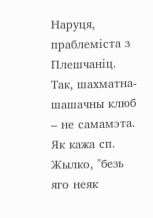Наруця, праблеміста з Плешчаніц.
Так, шахматна-шашачны клюб – не самамэта. Як кажа сп. Жылко, "безь яго неяк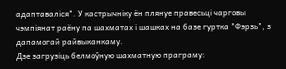адаптаваліся". У кастрычніку ён плянуе правесьці чарговы чэмпіянат раёну па шахматах і шашках на базе гуртка "Фэрзь", з дапамогай райвыканкаму.
Дзе загрузіць белмоўную шахматную праграму: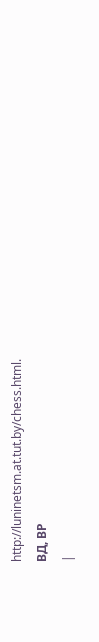http://luninetsm.at.tut.by/chess.html.
ВД, ВР
|